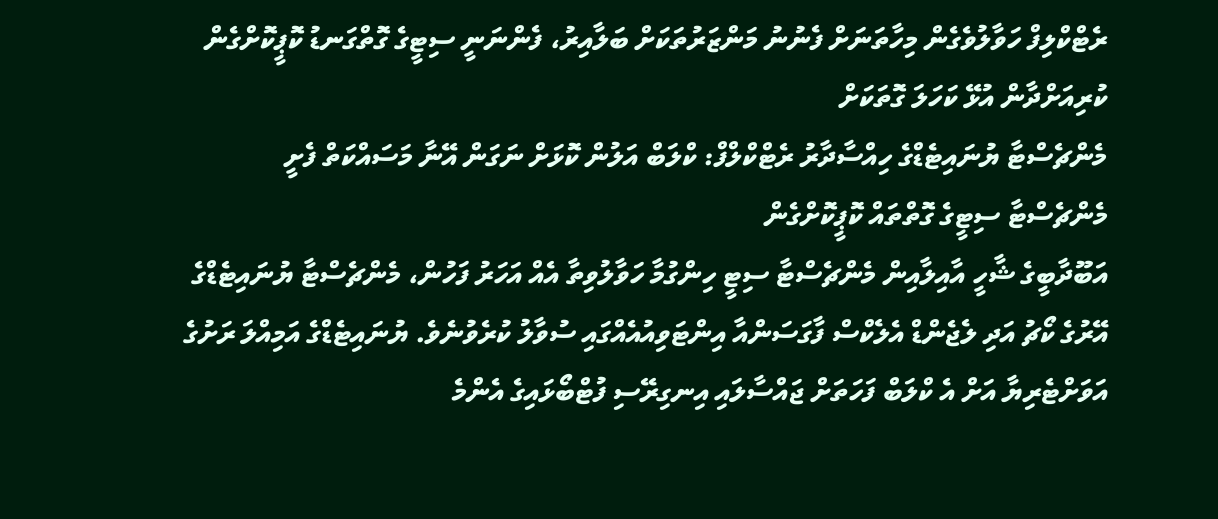ރެޓްކްލިފް ހަވާލުވެގެން މިހާތަނަށް ފެނުނު މަންޒަރުތަކަށް ބަލާއިރު، ފެންނަނީ ސިޓީގެ ގޮތްގަނޑު ކޮޕީކޮށްގެން ކުރިއަށްދާން އުޅޭ ކަހަލަ ގޮތަކަށް
މެންޗެސްޓާ ޔުނައިޓެޑްގެ ހިއްސާދާރު ރެޓްކްލްފް: ކްލަބް އަލުން ކޮޅަށް ނަގަން އޭނާ މަސައްކަތް ފެށީ މެންޗެސްޓާ ސިޓީގެ ގޮތްތައް ކޮޕީކޮށްގެން
އަބޫދާބީގެ ޝާހީ އާއިލާއިން މެންޗެސްޓާ ސިޓީ ހިންގުމާ ހަވާލުވިތާ އެއް އަހަރު ފަހުން، މެންޗެސްޓާ ޔުނައިޓެޑްގެ އޭރުގެ ކޯޗު އަދި ލެޖެންޑް އެލެކްސް ފާގަސަންއާ އިންޓަވިއުއެއްގައި ސުވާލު ކުރެވުނެވެ. ޔުނައިޓެޑްގެ އަމިއްލަ ރަށުގެ އަވަށްޓެރިޔާ އަށް އެ ކްލަބް ފަހަތަށް ޖައްސާލައި އިނގިރޭސި ފުޓްބޯޅައިގެ އެންމެ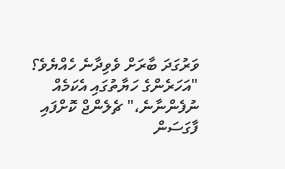ވަރުގަދަ ބާރަށް ވެވިދާނެ ހެއްޔެވެ؟
"އަހަރެންގެ ހަޔާތުގައި އެކަމެއް ނުފެންނާނެ،" ޗެލެންޖް ކޮށްފައި ފާގަސަން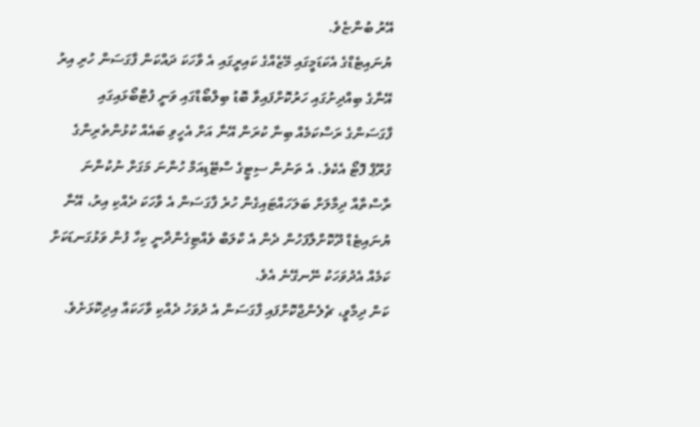އޭރު ބުންޏެވެ.
ޔުނައިޓެޑްގެ އެކަޑަމީގައި މޭޒެއްގެ ކައިރީގައި އެ ވާހަކަ ދައްކަން ފާގަސަން ހުރި އިރު އޭނާގެ ބިއްދިށުގައި ހަރުކޮށްފައިވާ ބޮޑު ބިލްބޯޑްގައި ވަނީ ފުޓްބޯޅައިގައި ފާގަސަންގެ ރަސްކަމެއް ބިނާ ކުރަން އޭނާ އަށް އެހީވި ބައެއް ކުޅުންތެރިންގެ ގުރޫޕް ފޮޓޯ އެކެވެ. އެ ތަނުން ސިޓީގެ ސްޓޭޑިއަމް ހުންނަ މަގަށް ނުކުންނަ ރާސްތާއާ ދިމާލަށް ބަލަހައްޓައިގެން ހުރެ ފާގަސަން އެ ވާހަކަ ދެއްކި އިރު، އޭނާ ޔުނައިޓެޑް ދޫކޮށްލާފަހުން ދެން އެ ކްލަބް ވެއްޓިގެންދާނީ ކިހާ ފުން ވަޅުގަނޑަކަށް ކަމެއް އެދުވަހަކު ނޭނގޭނެ އެވެ.
ކަން ދިމާވީ، ޗެލެންޖްކޮށްފައި ފާގަސަން އެ ދުވަހު ދެއްކި ވާހަކައާ އިދިކޮޅަށެވެ.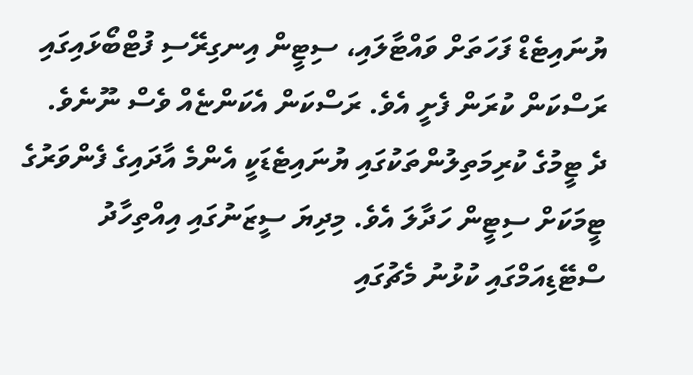ޔުނައިޓެޑް ފަހަތަށް ވައްޓާލައި، ސިޓީން އިނގިރޭސި ފުޓްބޯޅައިގައި ރަސްކަން ކުރަން ފެށީ އެވެ. ރަސްކަން އެކަންޏެއް ވެސް ނޫނެވެ. ދެ ޓީމުގެ ކުރިމަތިލުންތަކުގައި ޔުނައިޓެޑަކީ އެންމެ އާދައިގެ ފެންވަރުގެ ޓީމަކަށް ސިޓީން ހަދާލަ އެވެ. މިދިޔަ ސީޒަނުގައި އިއްތިހާދު ސްޓޭޑިއަމްގައި ކުޅުނު މެޗުގައި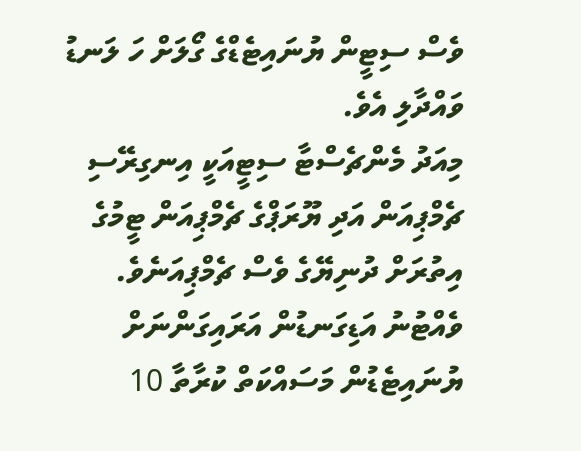ވެސް ސިޓީން ޔުނައިޓެޑްގެ ގޯލަށް ހަ ލަނޑު ވައްދާލި އެވެ.
މިއަދު މެންޗެސްޓާ ސިޓީއަކީ އިނގިރޭސި ޗެމްޕިއަން އަދި ޔޫރަޕްގެ ޗެމްޕިއަން ޓީމުގެ އިތުރަށް ދުނިޔޭގެ ވެސް ޗެމްޕިއަނެވެ.
ވެއްޓުނު އަޑިގަނޑުން އަރައިގަންނަށް ޔުނައިޓެޑުން މަސައްކަތް ކުރާތާ 10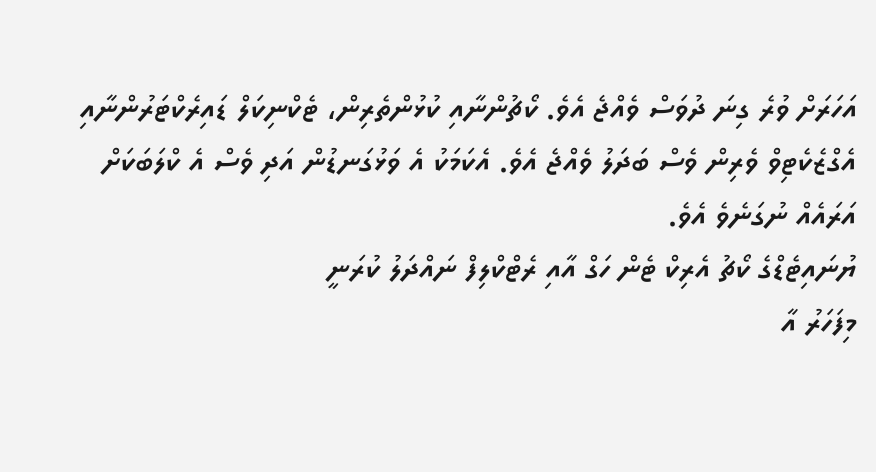އަހަރަށް ވުރެ ގިނަ ދުވަސް ވެއްޖެ އެވެ. ކޯޗުންނާއި ކުޅުންތެރިން، ޓެކްނިކަލް ޑައިރެކްޓަރުންނާއި އެގްޒެކެޓިވް ވެރިން ވެސް ބަދަލު ވެއްޖެ އެވެ. އެކަމަކު އެ ވަޅުގަނޑުން އަދި ވެސް އެ ކްލަބަކަށް އަރައެއް ނުގަނެވެ އެވެ.
ޔުނައިޓެޑްގެ ކޯޗު އެރިކް ޓެން ހަގް އާއި ރެޓްކްލިފް ނައްދަލު ކުރަނީ
މިފަހަރު އާ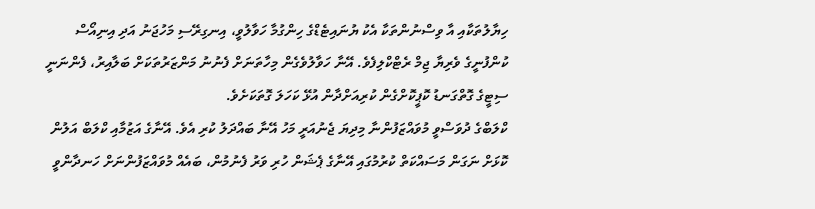ހިޔާލުތަކާއި އާ ވިސްނުންތަކާ އެކު ޔުނައިޓެޑްގެ ހިންގުމާ ހަވާލުވީ، އިނގިރޭސި މަހުޖަނު އަދި އިނިއޯސް ކުންފުނީގެ ވެރިޔާ ޖިމް ރެޓްކްލިފެވެ. އޭނާ ހަވާލުވެގެން މިހާތަނަށް ފެނުނު މަންޒަރުތަކަށް ބަލާއިރު، ފެންނަނީ ސިޓީގެ ގޮތްގަނޑު ކޮޕީކޮށްގެން ކުރިއަށްދާން އުޅޭ ކަހަލަ ގޮތަކަށެވެ.
ކްލަބްގެ ދުވަސްވީ މުވައްޒަފުންނާ މިދިޔަ ޖެނުއަރީ މަހު އޭނާ ބައްދަލު ކުރި އެވެ. އޭނާގެ އަޒުމާއި ކްލަބް އަލުން ކޮޅަށް ނަގަން މަސައްކަތް ކުރުމުގައި އޭނާގެ ޕެޝަން ހުރި ވަރު ފެނުމުން، ބައެއް މުވައްޒަފުންނަށް ހަނދާންވީ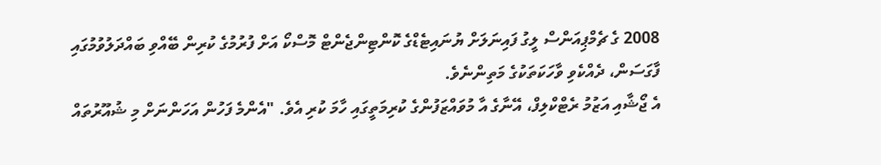2008 ގެ ޗެމްޕިއަންސް ލީގު ފައިނަލަށް ޔުނައިޓެޑްގެ ކޮންޓިންޖެންޓް މޮސްކޯ އަށް ފުރުމުގެ ކުރިން ބޭއްވި ބައްދަލުވުމުގައި ފާގަސަން، ދެއްކެވި ވާހަކަތަކުގެ މަތިންނެވެ.
އެ ޖޯޝާއި އަޒުމު ރެޓްކްލިފް، އޭނާގެ އާ މުވައްޒަފުންގެ ކުރިމަތީގައި ހާމަ ކުރި އެވެ. "އެންމެ ފަހުން އަހަންނަށް މި ޝުއޫރުތައް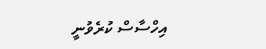އިހްސާސް ކުރެވުނީ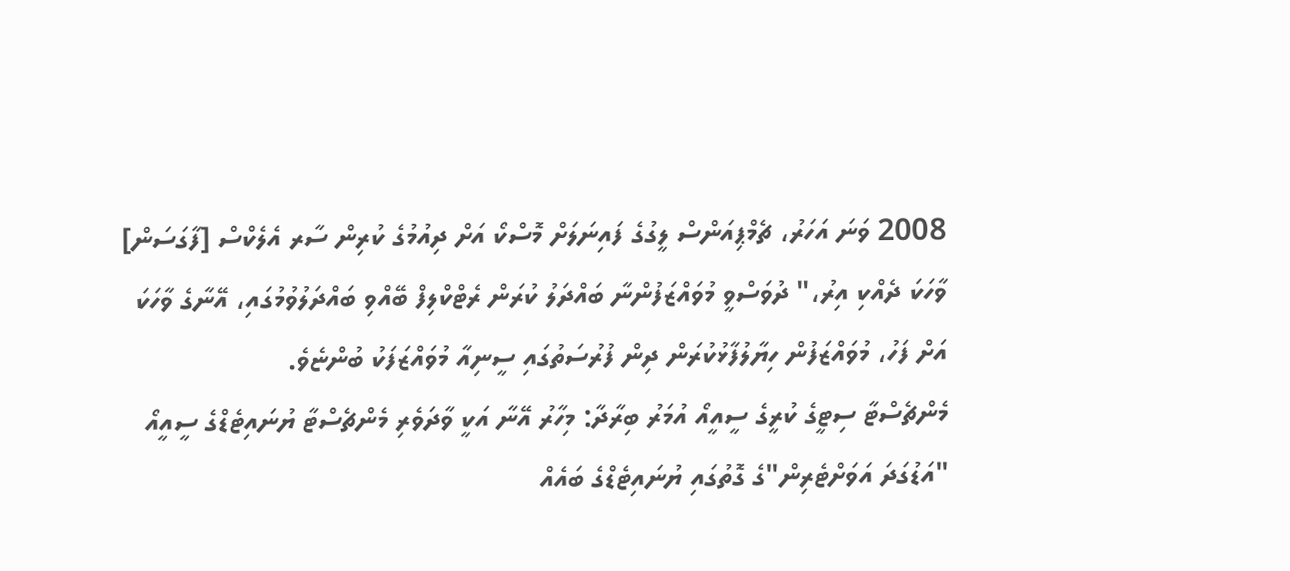2008 ވަނަ އަހަރު، ޗެމްޕިއަންސް ލީގުގެ ފައިނަލަށް މޮސްކޯ އަށް ދިއުމުގެ ކުރިން ސާރ އެލެކްސް [ފާގަސަން] ވާހަކަ ދެއްކި އިރު،" ދުވަސްވީ މުވައްޒަފުންނާ ބައްދަލު ކުރަން ރެޓްކްލިފް ބޭއްވި ބައްދަލުވުމުގައި، އޭނާގެ ވާހަކަ އަށް ފަހު، މުވައްޒަފުން ހިޔާލުފާޅުކުރަން ދިން ފުރުސަތުގައި ސީނިއާ މުވައްޒަފަކު ބުންޏެވެ.
މެންޗެސްޓާ ސިޓީގެ ކުރީގެ ސީއީއޯ އުމަރު ބިރާދާ: މިހާރު އޭނާ އަކީ ވާދަވެރި މެންޗެސްޓާ ޔުނައިޓެޑްގެ ސީއީއޯ
"އަޑުގަދަ އަވަށްޓެރިން"ގެ ގޮތުގައި ޔުނައިޓެޑްގެ ބައެއް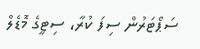ސަޕޯޓަރުން ސިފަ ކުރާ، ސިޓީގެ މޮޑެލް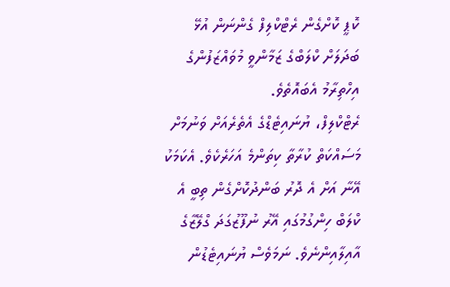ކޮޕީ ކޮށްގެން ރެޓްކްލިފް ގެންނަން އުޅޭ ބަދަލަށް ކްލަބްގެ ޒަމާންވީ މުވައްޒަފުންގެ އިހްތިރާމު އެބައޮތެވެ.
ރެޓްކްލިފް، ޔުނައިޓެޑްގެ އެތެރެއަށް ވަނުމަށް މަސައްކަތް ކުރާތާ ކިތަންމެ އަހަރެކެވެ. އެކަމަކު އޭނާ އަށް އެ ދޮރު ބަންދުކޮށްގެން ތިބީ އެ ކްލަބް ހިންގުމުގައި އޭރު ނުފޫޒުގަދަ ގްލޭޒާގެ އާއިލާއިންނެވެ. ނަމަވެސް ޔުނައިޓެޑުން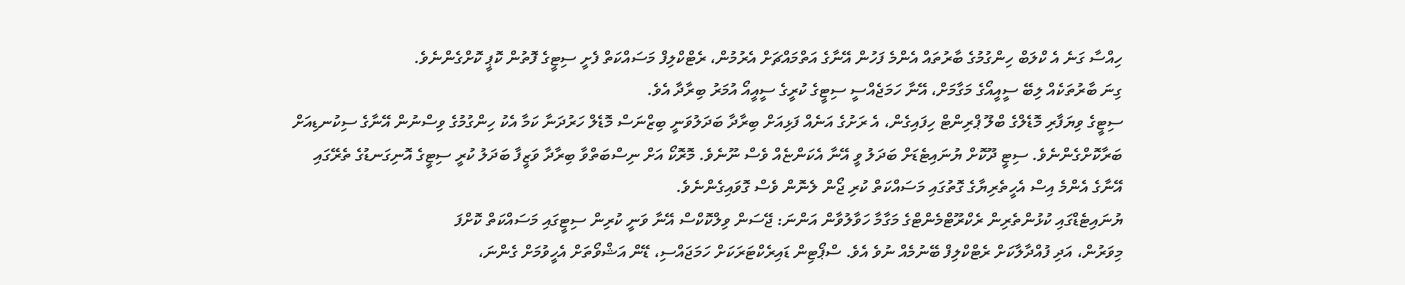ހިއްސާ ގަނެ އެ ކްލަބް ހިންގުމުގެ ބާރުތައް އެންމެ ފަހުން އޭނާގެ އަތްމައްޗަށް އެރުމުން، ރެޓްކްލިފް މަސައްކަތް ފެށީ ސިޓީގެ ފޮތުން ކޮޕީ ކޮށްގެންނެވެ.
ގިނަ ބާރުތަކެއް ލިބޭ ސީއީއޯގެ މަގާމަށް، އޭނާ ހަމަޖެއްސީ ސިޓީގެ ކުރީގެ ސީއީއޯ އުމަރު ބިރާދާ އެވެ.
ސިޓީގެ ވިޔަފާރި މޮޑެލްގެ ބްލޫ ޕްރިންޓް ހިފައިގެން، އެ ރަށުގެ އަނެއް ފަޅިއަށް ބިރާދާ ބަދަލުވަނީ ބިޒްނަސް މޮޑެލް ހަރުދަނާ ކަމާ އެކު ހިންގުމުގެ ވިސްނުން އޭނާގެ ސިކުނޑިއަށް ބަރާކޮށްގެންނެވެ. ސިޓީ ދޫކޮށް ޔުނައިޓެޑަށް ބަދަލު ވީ އޭނާ އެކަންޏެއް ވެސް ނޫނެވެ. މޮރޮކޯ އަށް ނިސްބަތްވާ ބިރާދާ ވަޒީފާ ބަދަލު ކުރީ ސިޓީގެ އޮނިގަނޑުގެ ތެރޭގައި އޭނާގެ އެންމެ އިސް އެހީތެރިޔާގެ ގޮތުގައި މަސައްކަތް ކުރި ޖޯން ލެނޮން ވެސް ގޮވައިގެންނެވެ.
ޔުނައިޓެޑްގައި ކުޅުންތެރިން ރެކްރޫޓްމެންޓްގެ މަގާމާ ހަވާލުވާން އަންނަ: ޖޭސަން ވިލްކޮކްސް އޭނާ ވަނީ ކުރިން ސިޓީގައި މަސައްކަތް ކޮށްފަ
މިވަރުން، އަދި ފުއްދާލާކަށް ރެޓްކްލިފް ބޭނުމެއް ނުވެ އެވެ. ސްޕޯޓިން ޑައިރެކްޓަރަކަށް ހަމަޖައްސި، ޑޭން އަޝްވޯތަށް އެހީވުމަށް ގެންނަ،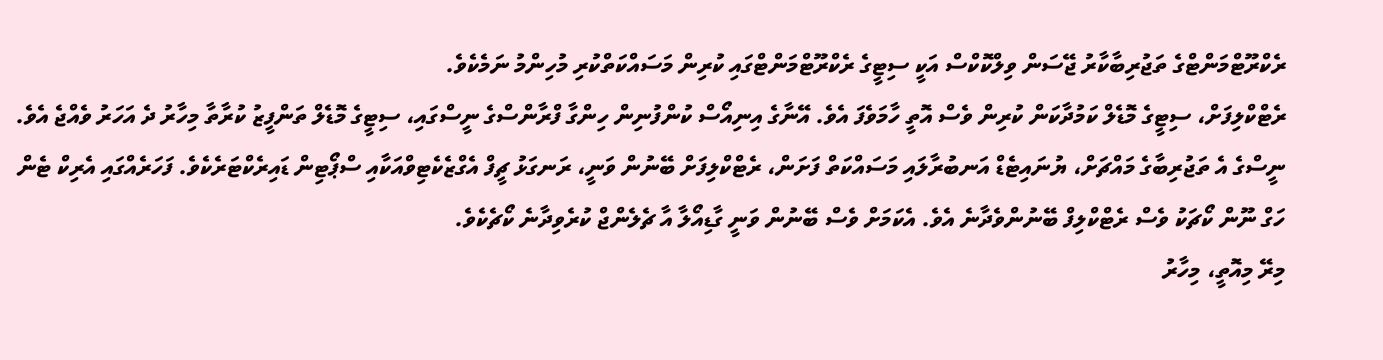ރެކްރޫޓްމަންޓްގެ ތަޖުރިބާކާރު ޖޭސަން ވިލްކޮކްސް އަކީ ސިޓީގެ ރެކްރޫޓްމަންޓްގައި ކުރިން މަސައްކަތްކުރި މުހިންމު ނަމެކެވެ.
ރެޓްކްލިފަށް، ސިޓީގެ މޮޑެލް ކަމުދާކަން ކުރިން ވެސް އޮތީ ހާމަވެފަ އެވެ. އޭނާގެ އިނިއޯސް ކުންފުނިން ހިންގާ ފްރާންސްގެ ނީސްގައި، ސިޓީގެ މޮޑެލް ތަންފީޒު ކުރާތާ މިހާރު ދެ އަހަރު ވެއްޖެ އެވެ.
ނީސްގެ އެ ތަޖުރިބާގެ މައްޗަށް، ޔުނައިޓެޑް އަނބުރާލައި މަސައްކަތް ފަށަން، ރެޓްކްލިފަށް ބޭނުން ވަނީ، ރަނގަޅު ޗީފް އެގްޒެކެޓިވްއަކާއި ސްޕޯޓިން ޑައިރެކްޓަރެކެވެ. ފަހަރެއްގައި އެރިކް ޓެން ހަގް ނޫން ކޯޗަކު ވެސް ރެޓްކްލިފް ބޭނުންވެދާނެ އެވެ. އެކަމަށް ވެސް ބޭނުން ވަނީ ގާޑިއޯލާ އާ ޗެލެންޖް ކުރެވިދާނެ ކޯޗެކެވެ.
މިރޭ މިއޮތީ، މިހާރު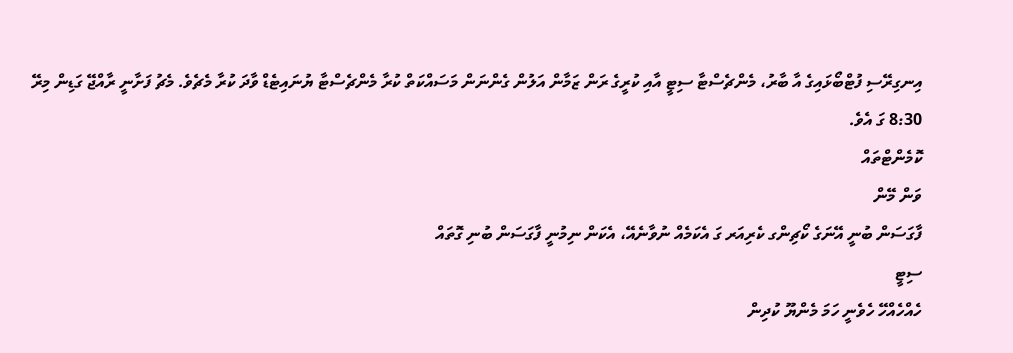އިނގިރޭސި ފުޓްބޯޅައިގެ އާ ބާރު، މެންޗެސްޓާ ސިޓީ އާއި ކުރީގެ ރަން ޒަމާން އަލުން ގެންނަން މަސައްކަތް ކުރާ މެންޗެސްޓާ ޔުނައިޓެޑް ވާދަ ކުރާ މެޗެވެ. މެޗު ފަށާނީ ރާއްޖޭ ގަޑިން މިރޭ 8:30 ގަ އެވެ.
ކޮމެންޓްތައް
ވަން މޭން
ފާގަސަން ބުނީ އޭނަގެ ކޯޗިންގ ކެރިއަރ ގަ އެކަމެއް ނުވާނެއޭ، އެކަން ނިމުނީ ފާގަސަން ބުނި ގޮތައް
ސިޓީ
ހެއްހެއްހޭ ހެވެނީ ހަމަ މެންޔޫ ކުދިން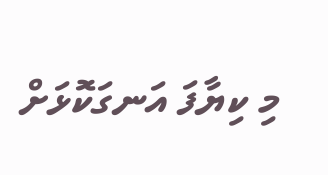މި ކިޔާފަ އަނގަކޮޅަށް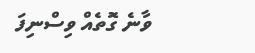ވާނެ ގޮތެއް ވިސްނިފަ